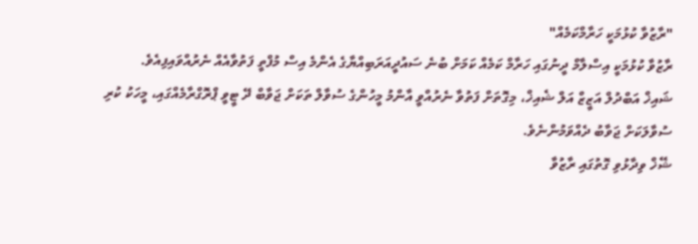"ރާޒުވާ ކުޅުމަކީ ހަރާމްކަމެއް"
ރާޒުވާ ކުޅުމަކީ އިސްލާމް ދީނުގައި ހަރާމް ކަމެއް ކަމަށް ބުނެ ސައުދީއަރަބިއްޔާގެ އެންމެ އިސް މުފްތީ ފަތުވާއެއް ނެރުއްވައިފިއެވެ.
ޝައިޚް އަބްދުލް އަޒީޒް އަލް ޝެއިޚް، މިގޮތަށް ފަތުވާ ނެރުއްވީ އާންމު މީހުންގެ ސުވާލް ތަކަށް ޖަވާބް ދޭ ޓީވީ ޕްރޮގްރާމެއްގައި، މީހަކު ކުރި ސުވާލަކަށް ޖަވާބު ދެއްވަމުންނެވެ.
ޝޭޚް ވިދާޅުވި ގޮތުގައި ރާޒުވާ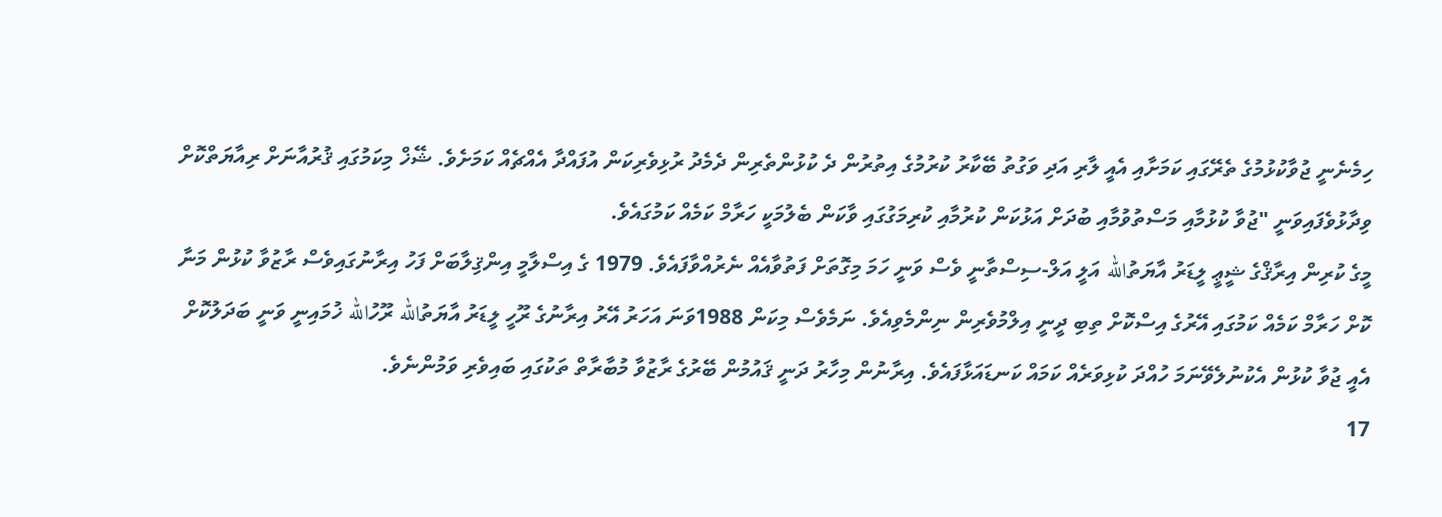ހިމެނެނީ ޖުވާކުޅުމުގެ ތެރޭގައި ކަމަށާއި އެއީ ލާރި އަދި ވަގުތު ބޭކާރު ކުރުމުގެ އިތުރުން ދެ ކުޅުންތެރިން ދެމެދު ރުޅިވެރިކަން އުފައްދާ އެއްޗެއް ކަމަށެވެ. ޝޭޚް މިކަމުގައި ޤުރުއާނަށް ރިއާޔަތްކޮށް ވިދާޅުވެފައިވަނީ "ޖުވާ ކުޅުމާއި މަސްތުވުމާއި ބުދަށް އަޅުކަން ކުރުމާއި ކުރިމަގުގައި ވާކަން ބެލުމަކީ ހަރާމް ކަމެއް ކަމުގައެވެ.
މީގެ ކުރިން އިރާޤްގެ ޝީޢީ ލީޑަރު އާޔަތުالله އަލީ އަލް-ސިސްތާނީ ވެސް ވަނީ ހަމަ މިގޮތަށް ފަތުވާއެއް ނެރުއްވާފައެވެ. 1979 ގެ އިސްލާމީ އިންޤިލާބަށް ފަހު އިރާނުގައިވެސް ރާޒުވާ ކުޅުން މަނާ ކޮށް ހަރާމް ކަމެއް ކަމުގައި އޭރުގެ އިސްކޮށް ތިބި ދީނީ އިލްމުވެރިން ނިންމެވިއެވެ. ނަމެވެސް މިކަން 1988ވަނަ އަހަރު އޭރު އިރާނުގެ ރޫހީ ލީޑަރު އާޔަތުالله ރޫހުالله ޚުމައިނީ ވަނީ ބަދަލުކޮށް އެއީ ޖުވާ ކުޅުން އެކުނުލެވޭނަމަ ހުއްދަ ކުޅިވަރެއް ކަމައް ކަނޑައަޅާފައެވެ. އިރާނުން މިހާރު ދަނީ ޤައުމުން ބޭރުގެ ރާޒުވާ މުބާރާތް ތަކުގައި ބައިވެރި ވަމުންނެވެ.
17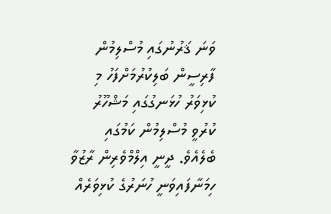ވަނަ ޤަރުނުގައި މުސްލިމުން ފާރިސީން ބަލިކުރުމަށްފަހު މި ކުޅިވަރު ހުޅަނގުގައި މަޝްހޫރު ކުރުވީ މުސްލިމުން ކަމުގައި ބެލެއެވެ. ދީނީ އިލްމްވެރިން ރާޒުވާ ހިމަނާފައިވަނީ ހުނަރުގެ ކުޅިވަރެއް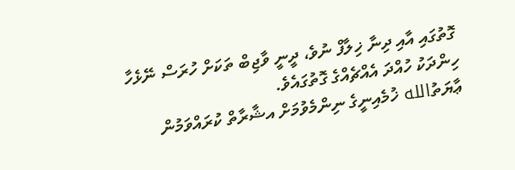ގޮތުގައި އާއި ދިނާ ޚިލާފް ނުވެ، ދީނީ ވާޖިބް ތަކަށް ހުރަސް ނޭޅެހާ ހިންދަކު ހުއްދަ އެއްޗެއްގެ ގޮތުގައެވެ.
ޢާޔަތުالله ޚުމެއިނީގެ ނިންމެވުމަށް އޝާރާތް ކުރައްވަމުން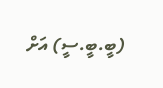(ބީ.ބީ.ސީ) އަށް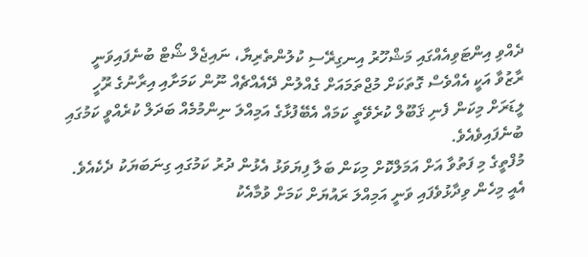ދެއްވި އިންޓަވިއެއްގައި މަޝްހޫރު އިނގިރޭސި ކުލުންތެރިޔާ، ނައިޖެލް ޝޯޓް ބުނެފައިވަނީ ރާޒުވާ އަކީ އެއްވެސް ގޮތަކަށް މުޖްތަމައަށް ގެއްލުން ދޭއެއްޗެއް ނޫން ކަމަށާއި އިރާނުގެ ރޫހީ ލީޑަރަށް މިކަން ފެނި ޤަބޫލް ކުރެވޭތީ ކަމައް އެބޭފުޅާގެ އަމިއްލަ ނިންމުމެއް ބަދަލް ކުރެއްވީ ކަމުގައި ބުނެފައިވެއެވެ.
މުފްތީގެ މި ފަތުވާ އަށް އަމަލްކޮށް މިކަން ބަލާ ފިޔަވަޅު އެޅުން ދުރު ކަމުގައި ގިނަބަޔަކު ދެކެއެވެ. އެއީ މިހެން ވިދާޅުވެފައި ވަނީ އަމިއްލަ ރައުޔަށް ކަމަށް ވުމާއެކު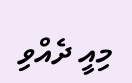މިއީ ދެއްވި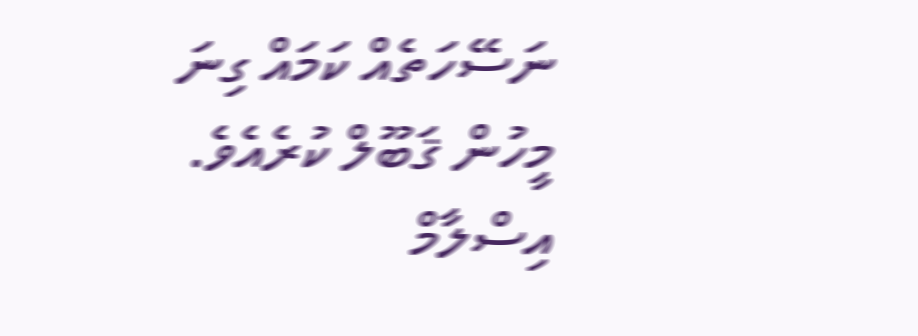ނަސޭހަތެއް ކަމައް ގިނަ މީހުން ޤަބޫލް ކުރެއެވެ. އިސްލާމް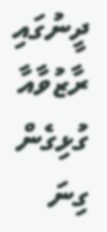ދީނުގައި ރާޒުވާއާ ގުޅިގެން ގިނަ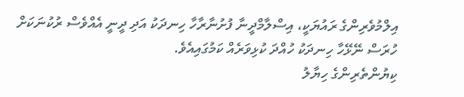އިލްމުވެރިންގެ ރައުޔަކީ، އިސްލާމްދީނާ ފުށުނާރާހާ ހިނދަކު އަދި ދީނީ އެއްވެސް ރުކުނަކަށް ހުރަސް ނޭޅޭހާ ހިނދަކު ހުއްދަ ކުޅިވަރެއް ކަމުގައިއެވެ.
ކިޔުންތެރިންގެ ހިޔާލު